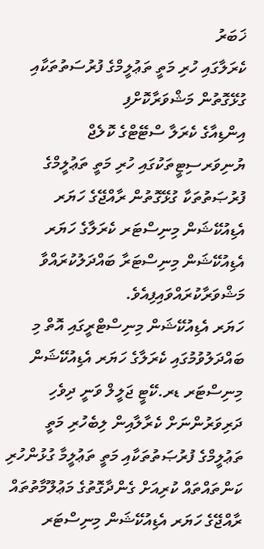ޚަބަރު
ކެރަލާގައި ހުރި މަތީ ތަޢުލީމްގެ ފުރުސަތުތަކާއި ގުޅޭގޮތުން މަޝްވަރާކޮށްފި
އިންޑިއާގެ ކެރަލާ ސްޓޭޓްގެ ކޮލެޖް ޔުނިވަރސިޓީތަކުގައި ހުރި މަތީ ތަޢުލީމްގެ ފުރުޞަތުތަކާ ގުޅޭގޮތުން ރާއްޖޭގެ ހަޔަރ އެޑިއުކޭޝަން މިނިސްޓަރ ކެރަލާގެ ހަޔަރ އެޑިއުކޭޝަން މިނިސްޓަރާ ބައްދަލުކުރައްވާ މަޝްވަރާކުރައްވައިފިއެވެ.
ހަޔަރ އެޑިއުކޭޝަން މިނިސްޓްރީގައި އޮތް މި ބައްދަލުވުމުގައި ކެރަލާގެ ހަޔަރ އެޑިއުކޭޝަން މިނިސްޓަރ ޑރ.ކޭޓީ ޖަލީލް ވަނީ ދިވެހި ދަރިވަރުންނަށް ކެރާލާއިން ލިބެހުރި މަތީ ތަޢުލީމްގެ ފުރުޞަތުތަކާއި މަތީ ތަޢުލީމާ ގުޅުންހުރި ކަންތައްތައް ކުރިއަށް ގެންދާގޮތުގެ މަޢުލޫމާތުތައް ރާއްޖޭގެ ހަޔަރ އެޑިއުކޭޝަން މިނިސްޓަރ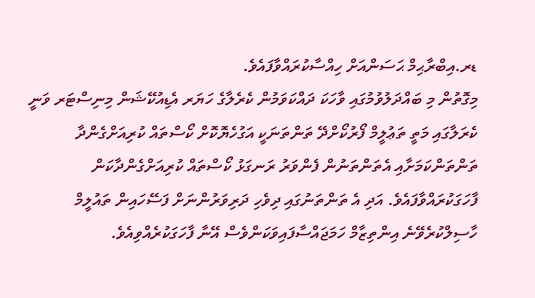ޑރ.އިބްރާޙިމް ޙަސަންއަށް ހިއްސާކުރައްވާފައެވެ.
މިގޮތުން މި ބައްދަލުވުމުގައި ވާހަކަ ދައްކަވަމުން ކެރެލާގެ ހަޔަރ އެޑިއުކޭޝަން މިނިސްޓަރ ވަނީ ކެރަލާގައި މަތީ ތަޢުލީމް ފޯރުކޯށްދޭ ތަންތަނަކީ އަގުހެޔޮކޮށް ކޯސްތައް ކުރިއަށްގެންދާ ތަންތަންކަމަށާއި އެތަންތަނުން ފެންވަރު ރަނގަޅު ކޯސްތައް ކުރިއަށްގެންދާކަން ފާހަގަކުރައްވާފައެވެ. އަދި އެ ތަންތަނުގައި ދިވެހި ދަރިވަރުންނަށް ފަސޭހައިން ތައުލީމް ހާސިލްކުރެވޭނެ އިންތިޒާމް ހަމަޖައްސާފައިވަކަންވެސް އޭނާ ފާހަގަކުރެއްވިއެވެ.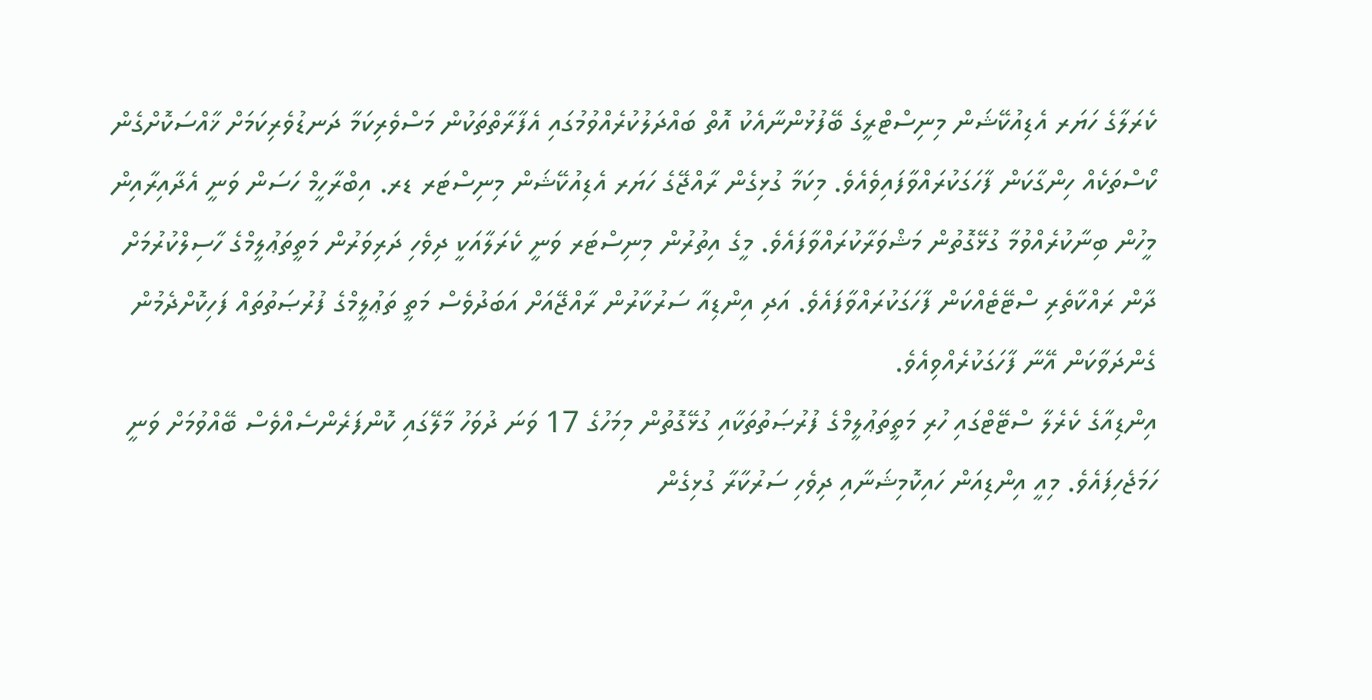ކެރަލާގެ ހަޔަރ އެޑިއުކޭޝަން މިނިސްޓްރީގެ ބޭފުޅުންނާއެކު އޮތް ބައްދަލުކުރެއްވުމުގައި އެފާރާތްތަކުން މަސްވެރިކަމާ ދަނޑުވެރިކަމަށް ޚާއްސަކޮށްގެން ކޯސްތަކެއް ހިންގާކަން ފާހަގަކުރައްވާފައިވެއެވެ. މިކަމާ ގުޅިގެން ރާއްޖޭގެ ހަޔަރ އެޑިއުކޭޝަން މިނިސްޓަރ ޑރ. އިބްރާހީމް ހަސަން ވަނީ އެދާއިރާއިން މީހުން ބިނާކުރެއްވުމާ ގުޅޭގޮތުން މަޝްވަރާކުރައްވާފައެވެ. މީގެ އިތުރުން މިނިސްޓަރ ވަނީ ކެރަލާއަކީ ދިވެހި ދަރިވަރުން މަތީތަޢުލީމްގެ ހާސިލްކުރުމަށް ދާން ރައްކާތެރި ސްޓޭޓެއްކަން ފާހަގަކުރައްވާފައެވެ. އަދި އިންޑިއާ ސަރުކާރުން ރާއްޖޭއަށް އަބަދުވެސް މަތީ ތަޢުލީމްގެ ފުރުޞަތުތައް ފަހިކޮށްދެމުން ގެންދަވާކަން އޭނާ ފާހަގަކުރެއްވިއެވެ.
އިންޑިއާގެ ކެރެލާ ސްޓޭޓްގައި ހުރި މަތީތަޢުލީމްގެ ފުރުޞަތުތަކާއި ގުޅޭގޮތުން މިމަހުގެ 17 ވަނަ ދުވަހު މާލޭގައި ކޮންފަރެންސެއްވެސް ބޭއްވުމަށް ވަނީ ހަމަޖެހިފައެވެ. މިއީ އިންޑިއަން ހައިކޮމިޝަނާއި ދިވެހި ސަރުކާރާ ގުޅިގެން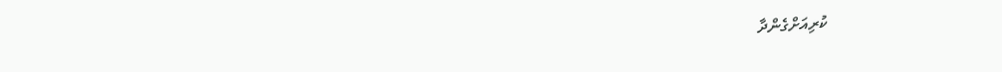ކުރިއަށްގެންދާ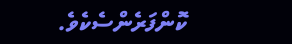ކޮންފަރެންސެކެވެ.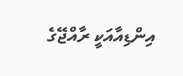އިންޑިއާއަކީ ރާއްޖޭގެ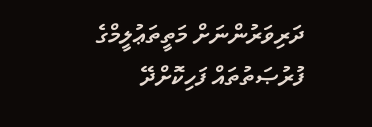ދަރިވަރުންނަށް މަތީތަޢުލީމްގެ ފުރުޞަތުތައް ފަހިކޮށްދޭ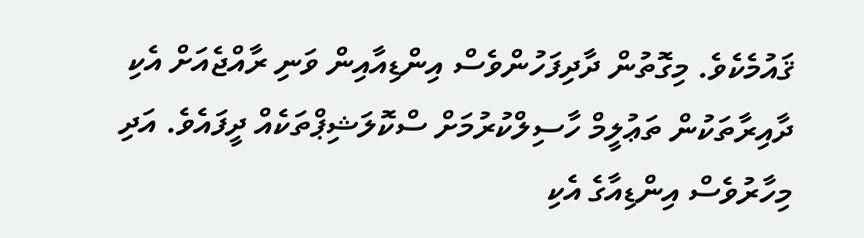ޤައުމެކެވެ. މިގޮތުން ދާދިފަހުންވެސް އިންޑިއާއިން ވަނި ރާއްޖެއަށް އެކި ދާއިރާތަކުން ތަޢުލީމް ހާސިލްކުރުމަށް ސްކޮލަޝިޕްތަކެއް ދީފައެވެ. އަދި މިހާރުވެސް އިންޑިއާގެ އެކި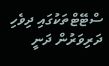ސްޓޭޓްތަކުގައި ދިވެހި ދަރިވަރުން ދަނީ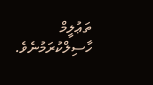ތަޢުލީމް ހާސިލްކުރަމުނެވެ.